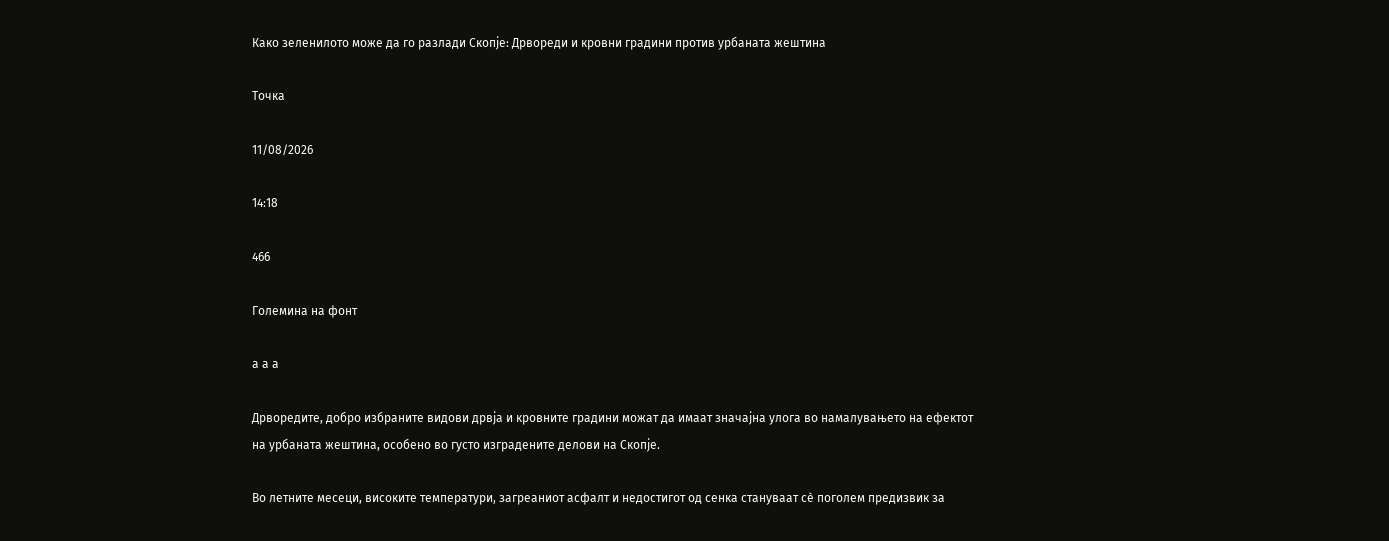Како зеленилото може да го разлади Скопје: Дрвореди и кровни градини против урбаната жештина

Точка

11/08/2026

14:18

466

Големина на фонт

а а а

Дрворедите, добро избраните видови дрвја и кровните градини можат да имаат значајна улога во намалувањето на ефектот на урбаната жештина, особено во густо изградените делови на Скопје.

Во летните месеци, високите температури, загреаниот асфалт и недостигот од сенка стануваат сè поголем предизвик за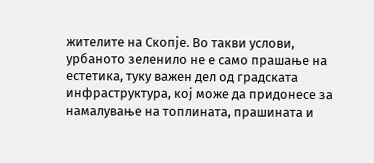жителите на Скопје. Во такви услови, урбаното зеленило не е само прашање на естетика, туку важен дел од градската инфраструктура, кој може да придонесе за намалување на топлината, прашината и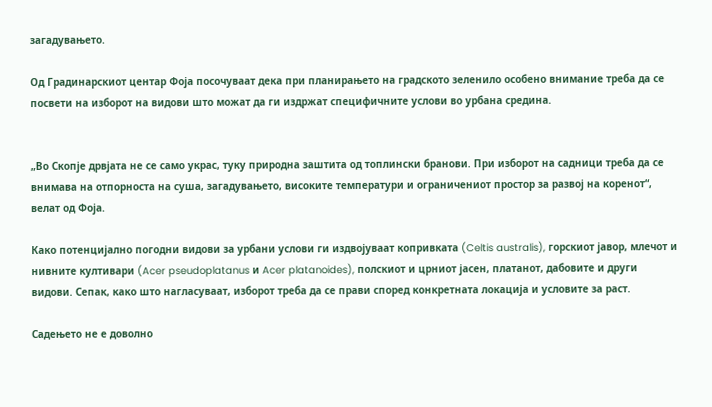загадувањето.

Од Градинарскиот центар Фоја посочуваат дека при планирањето на градското зеленило особено внимание треба да се посвети на изборот на видови што можат да ги издржат специфичните услови во урбана средина.


„Во Скопје дрвјата не се само украс, туку природна заштита од топлински бранови. При изборот на садници треба да се внимава на отпорноста на суша, загадувањето, високите температури и ограничениот простор за развој на коренот“, велат од Фоја.

Како потенцијално погодни видови за урбани услови ги издвојуваат копривката (Celtis australis), горскиот јавор, млечот и нивните култивари (Acer pseudoplatanus и Acer platanoides), полскиот и црниот јасен, платанот, дабовите и други видови. Сепак, како што нагласуваат, изборот треба да се прави според конкретната локација и условите за раст.

Садењето не е доволно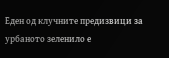Еден од клучните предизвици за урбаното зеленило е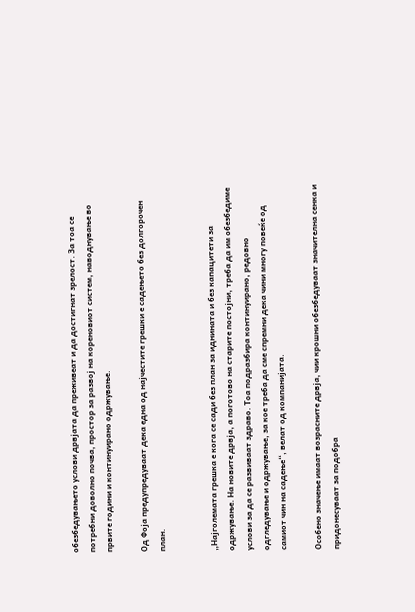обезбедувањето услови дрвјата да преживеат и да достигнат зрелост. За тоа се потребни доволно почва, простор за развој на кореновиот систем, наводнување во првите години и континуирано одржување.

Од Фоја предупредуваат дека една од најчестите грешки е садењето без долгорочен план.


„Најголемата грешка е кога се сади без план за иднината и без капацитети за одржување. На новите дрвја, а поготово на старите постојни, треба да им обезбедиме услови за да се развиваат здраво. Тоа подразбира континуирано, редовно одгледување и одржување, за кое треба да сме спремни дека чини многу повеќе од самиот чин на садење“, велат од компанијата.

Особено значење имаат возрасните дрвја, чии крошни обезбедуваат значителна сенка и придонесуваат за подобра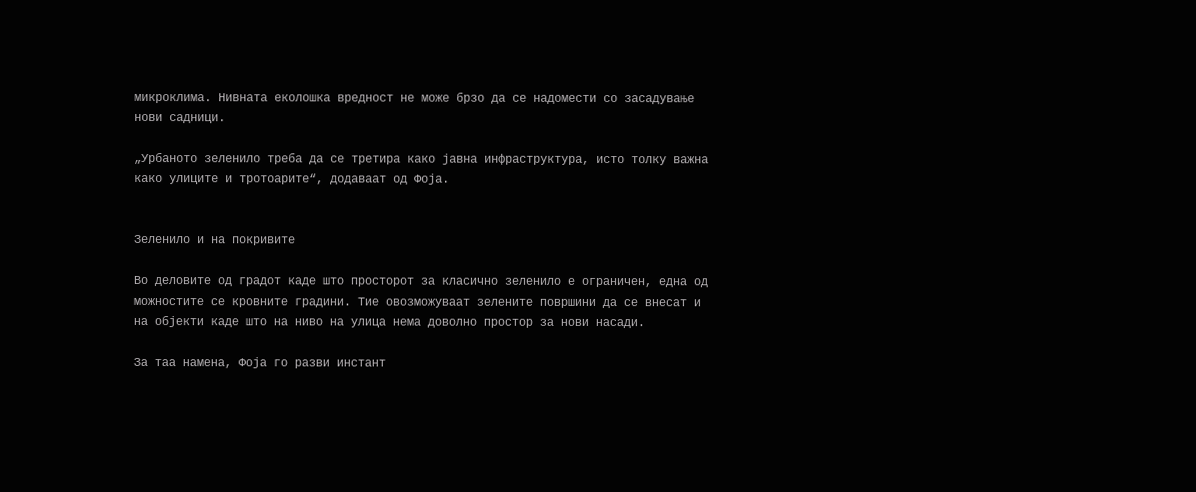микроклима. Нивната еколошка вредност не може брзо да се надомести со засадување нови садници.

„Урбаното зеленило треба да се третира како јавна инфраструктура, исто толку важна како улиците и тротоарите“, додаваат од Фоја.


Зеленило и на покривите

Во деловите од градот каде што просторот за класично зеленило е ограничен, една од можностите се кровните градини. Тие овозможуваат зелените површини да се внесат и на објекти каде што на ниво на улица нема доволно простор за нови насади.

За таа намена, Фоја го разви инстант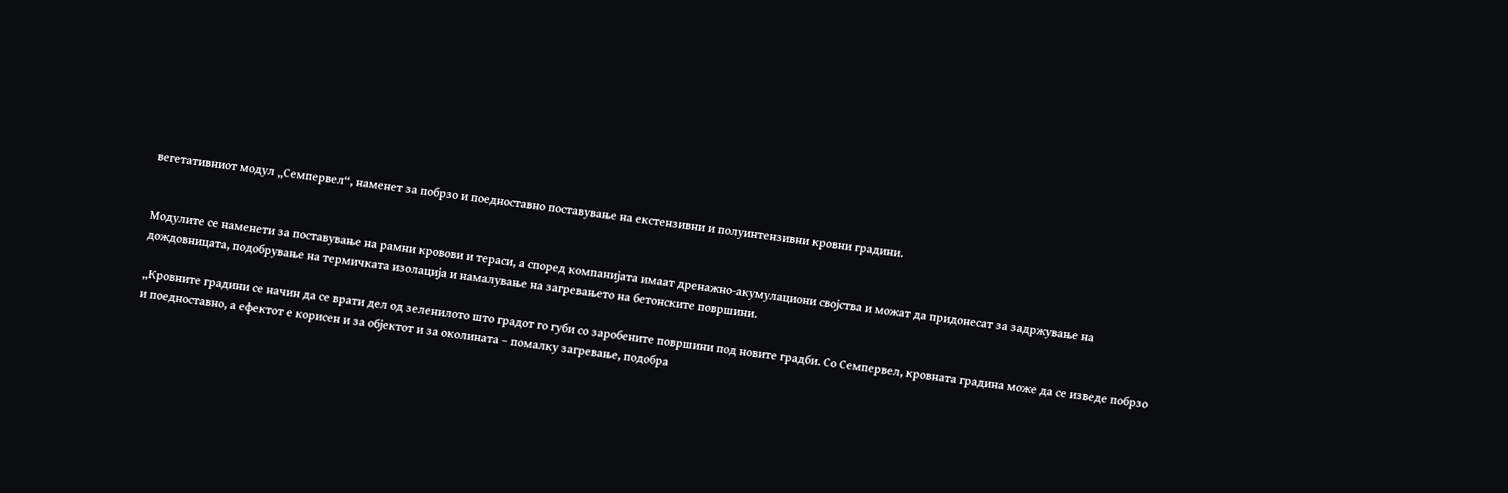вегетативниот модул „Семпервел“, наменет за побрзо и поедноставно поставување на екстензивни и полуинтензивни кровни градини.


Модулите се наменети за поставување на рамни кровови и тераси, а според компанијата имаат дренажно-акумулациони својства и можат да придонесат за задржување на дождовницата, подобрување на термичката изолација и намалување на загревањето на бетонските површини.

„Кровните градини се начин да се врати дел од зеленилото што градот го губи со заробените површини под новите градби. Со Семпервел, кровната градина може да се изведе побрзо и поедноставно, а ефектот е корисен и за објектот и за околината – помалку загревање, подобра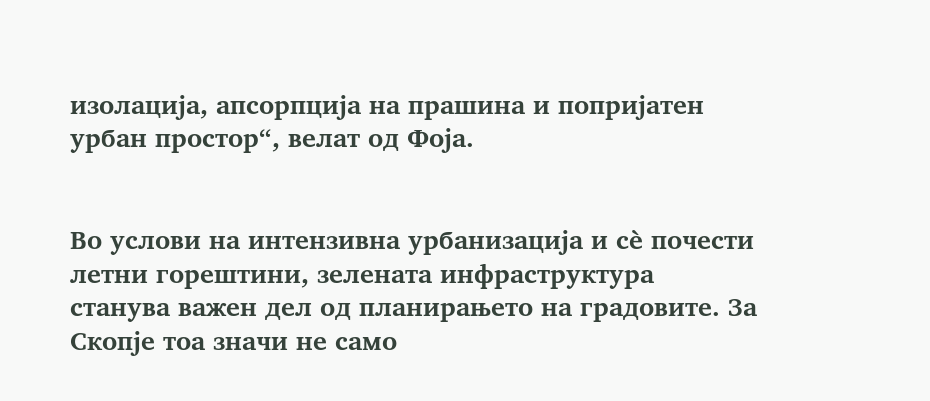изолација, апсорпција на прашина и попријатен урбан простор“, велат од Фоја.


Во услови на интензивна урбанизација и сè почести летни горештини, зелената инфраструктура станува важен дел од планирањето на градовите. За Скопје тоа значи не само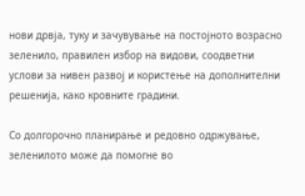нови дрвја, туку и зачувување на постојното возрасно зеленило, правилен избор на видови, соодветни услови за нивен развој и користење на дополнителни решенија, како кровните градини.

Со долгорочно планирање и редовно одржување, зеленилото може да помогне во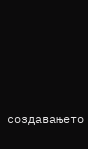создавањето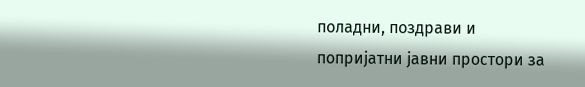поладни, поздрави и попријатни јавни простори за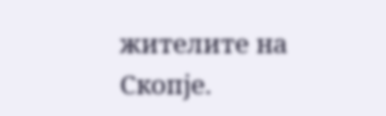жителите на Скопје.